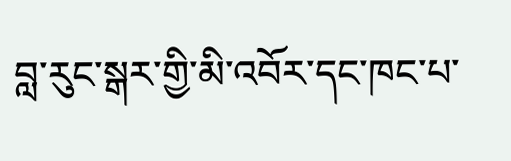བླ་རུང་སྒར་གྱི་མི་འབོར་དང་ཁང་པ་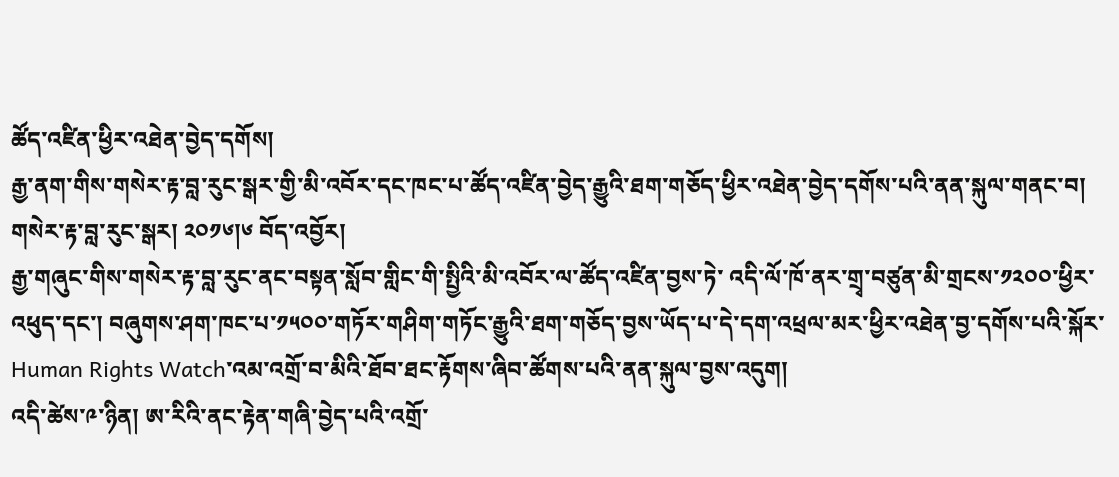ཚོད་འཛིན་ཕྱིར་འཐེན་བྱེད་དགོས།
རྒྱ་ནག་གིས་གསེར་རྟ་བླ་རུང་སྒར་གྱི་མི་འབོར་དང་ཁང་པ་ཚོད་འཛིན་བྱེད་རྒྱུའི་ཐག་གཅོད་ཕྱིར་འཐེན་བྱེད་དགོས་པའི་ནན་སྐུལ་གནང་བ།
གསེར་རྟ་བླ་རུང་སྒར། ༢༠༡༦།༦ བོད་འབྱོར།
རྒྱ་གཞུང་གིས་གསེར་རྟ་བླ་རུང་ནང་བསྟན་སློབ་གླིང་གི་སྤྱིའི་མི་འབོར་ལ་ཚོད་འཛིན་བྱས་ཏེ་ འདི་ལོ་ཁོ་ནར་གྲྭ་བཙུན་མི་གྲངས་༡༢༠༠་ཕྱིར་འཕུད་དང་། བཞུགས་ཤག་ཁང་པ་༡༥༠༠་གཏོར་གཤིག་གཏོང་རྒྱུའི་ཐག་གཅོད་བྱས་ཡོད་པ་དེ་དག་འཕྲལ་མར་ཕྱིར་འཐེན་བྱ་དགོས་པའི་སྐོར་Human Rights Watch་འམ་འགྲོ་བ་མིའི་ཐོབ་ཐང་རྟོགས་ཞིབ་ཚོགས་པའི་ནན་སྐུལ་བྱས་འདུག།
འདི་ཚེས་༩་ཉིན། ཨ་རིའི་ནང་རྟེན་གཞི་བྱེད་པའི་འགྲོ་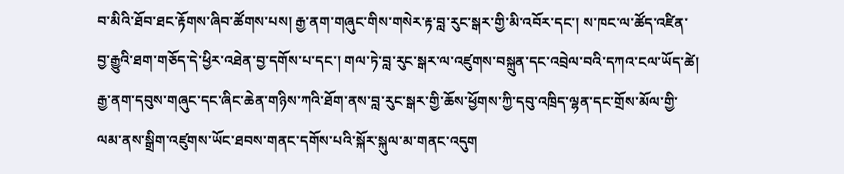བ་མིའི་ཐོབ་ཐང་རྟོགས་ཞིབ་ཚོགས་པས། རྒྱ་ནག་གཞུང་གིས་གསེར་རྟ་བླ་རུང་སྒར་གྱི་མི་འབོར་དང་། ས་ཁང་ལ་ཚོད་འཛིན་བྱ་རྒྱུའི་ཐག་གཅོད་དེ་ཕྱིར་འཐེན་བྱ་དགོས་པ་དང་། གལ་ཏེ་བླ་རུང་སྒར་ལ་འཛུགས་བསྐྲུན་དང་འབྲེལ་བའི་དཀའ་ངལ་ཡོད་ཚེ། རྒྱ་ནག་དབུས་གཞུང་དང་ཞིང་ཆེན་གཉིས་ཀའི་ཐོག་ནས་བླ་རུང་སྒར་གྱི་ཆོས་ཕྱོགས་ཀྱི་དབུ་འཁྲིད་ལྷན་དང་གྲོས་མོལ་གྱི་ལམ་ནས་སྒྲིག་འཛུགས་ཡོང་ཐབས་གནང་དགོས་པའི་སྐོར་སྐུལ་མ་གནང་འདུག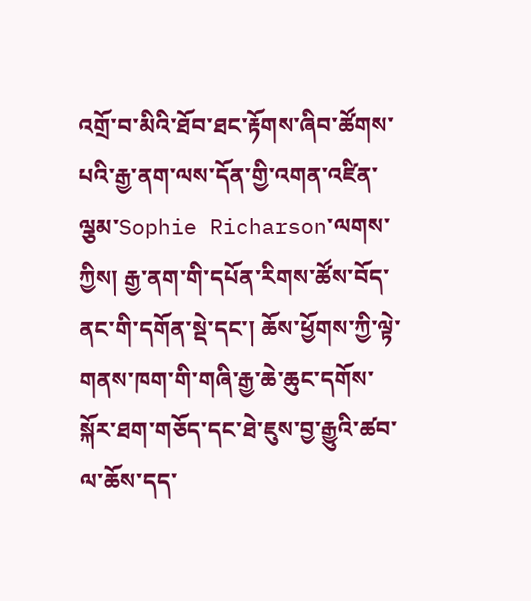འགྲོ་བ་མིའི་ཐོབ་ཐང་རྟོགས་ཞིབ་ཚོགས་པའི་རྒྱ་ནག་ལས་དོན་གྱི་འགན་འཛིན་ལྕམ་Sophie Richarson་ལགས་ཀྱིས། རྒྱ་ནག་གི་དཔོན་རིགས་ཚོས་བོད་ནང་གི་དགོན་སྡེ་དང་། ཆོས་ཕྱོགས་ཀྱི་ལྟེ་གནས་ཁག་གི་གཞི་རྒྱ་ཆེ་ཆུང་དགོས་སྐོར་ཐག་གཅོད་དང་ཐེ་ཇུས་བྱ་རྒྱུའི་ཚབ་ལ་ཆོས་དད་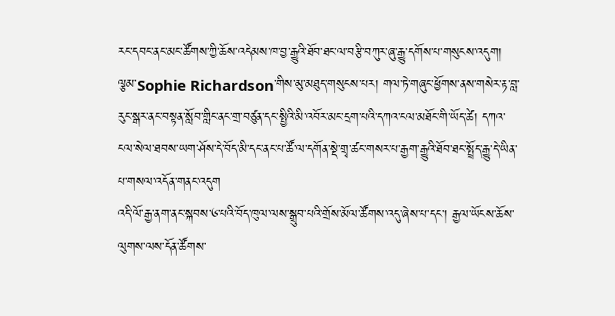རང་དབང་ནང་མང་ཚོགས་ཀྱི་ཆོས་འདེམས་ཁ་བྱ་རྒྱུའི་ཐོབ་ཐང་ལ་བརྩི་བཀུར་ཞུ་རྒྱུ་དགོས་པ་གསུངས་འདུག།
ལྕམ་Sophie Richardson་གིས་མུ་མཐུད་གསུངས་པར། གལ་ཏེ་གཞུང་ཕྱོགས་ནས་གསེར་རྟ་བླ་རུང་སྒར་ནང་བསྟན་སློབ་གླིང་ནང་གྲ་བཙུན་དང་སྤྱིའི་མི་འབོར་མང་དྲག་པའི་དཀའ་ངལ་མཐོང་གི་ཡོད་ཚེ། དཀའ་ངལ་སེལ་ཐབས་ཡག་ཤོས་དེ་བོད་མི་དང་ནང་པ་ཚོ་ལ་དགོན་སྡེ་གྲྭ་ཚང་གསར་པ་རྒྱག་རྒྱུའི་ཐོབ་ཐང་སྤྲོད་རྒྱུ་དེ་ཡིན་པ་གསལ་འདོན་གནང་འདུག
འདི་ལོ་རྒྱ་ནག་ནང་སྐབས་༦་པའི་བོད་ཁུལ་ལས་སྒྲུབ་པའི་གྲོས་མོལ་ཚོགས་འདུ་ཞེས་པ་དང་། རྒྱལ་ཡོངས་ཆོས་ལུགས་ལས་དོན་ཚོགས་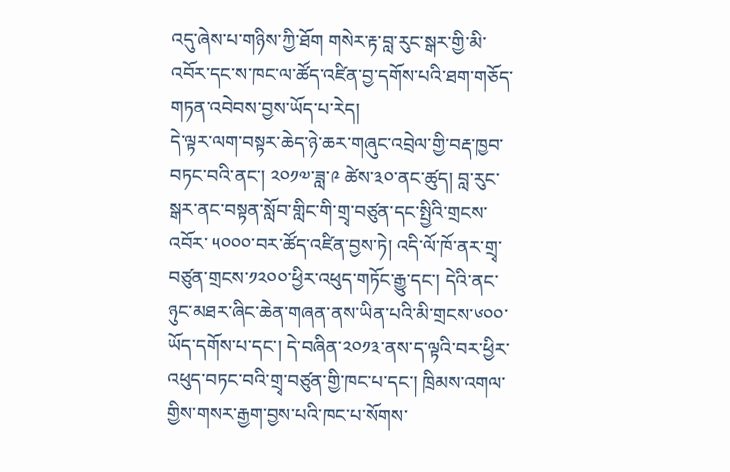འདུ་ཞེས་པ་གཉིས་ཀྱི་ཐོག གསེར་རྟ་བླ་རུང་སྒར་གྱི་མི་འབོར་དང་ས་ཁང་ལ་ཚོད་འཛིན་བྱ་དགོས་པའི་ཐག་གཅོད་གཏན་འབེབས་བྱས་ཡོད་པ་རེད།
དེ་ལྟར་ལག་བསྟར་ཆེད་ཉེ་ཆར་གཞུང་འབྲེལ་གྱི་བརྡ་ཁྱབ་བཏང་བའི་ནང་། ༢༠༡༧་ཟླ་༩ ཚེས་༣༠་ནང་ཚུད། བླ་རུང་སྒར་ནང་བསྟན་སློབ་གླིང་གི་གྲྭ་བཙུན་དང་སྤྱིའི་གྲངས་འབོར་ ༥༠༠༠་བར་ཚོད་འཛིན་བྱས་ཏེ། འདི་ལོ་ཁོ་ནར་གྲྭ་བཙུན་གྲངས་༡༢༠༠་ཕྱིར་འཕུད་གཏོང་རྒྱུ་དང་། དེའི་ནང་ཉུང་མཐར་ཞིང་ཆེན་གཞན་ནས་ཡིན་པའི་མི་གྲངས་༦༠༠་ཡོད་དགོས་པ་དང་། དེ་བཞིན་༢༠༡༣་ནས་ད་ལྟའི་བར་ཕྱིར་འཕུད་བཏང་བའི་གྲྭ་བཙུན་གྱི་ཁང་པ་དང་། ཁྲིམས་འགལ་གྱིས་གསར་རྒྱག་བྱས་པའི་ཁང་པ་སོགས་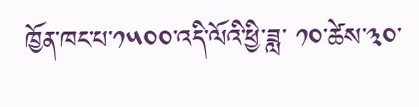ཁྱོན་ཁང་པ་༡༥༠༠་འདི་ལོའི་ཕྱི་ཟླ་ ༡༠་ཚེས་༣༠་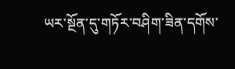ཡར་སྔོན་དུ་གཏོར་བཤིག་ཟིན་དགོས་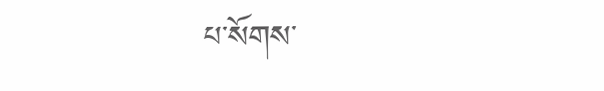པ་སོགས་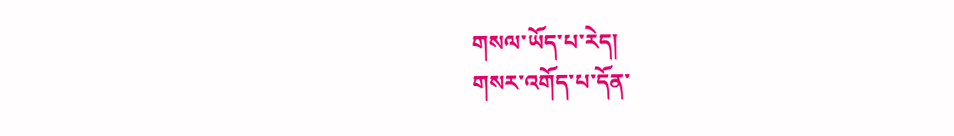གསལ་ཡོད་པ་རེད།
གསར་འགོད་པ་དོན་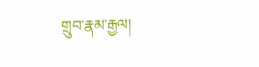གྲུབ་རྣམ་རྒྱལ།